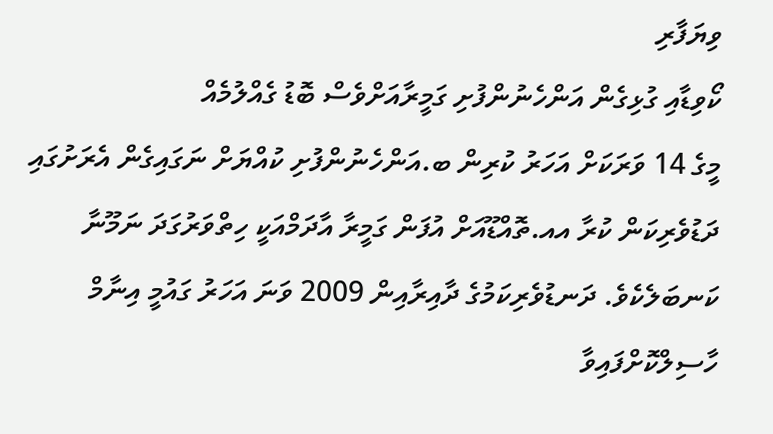ވިޔަފާރި
ކޯވިޑާއި ގުޅިގެން އަންހެނުންފުށި ގަމީރާއަށްވެސް ބޮޑު ގެއްލުމެއް
މީގެ 14 ވަރަކަށް އަހަރު ކުރިން ބ.އަންހެނުންފުށި ކުއްޔަށް ނަގައިގެން އެރަށުގައި ދަޑުވެރިކަން ކުރާ އއ.ތޮއްޑޫއަށް އުފަން ގަމީރާ އާދަމްއަކީ ހިތްވަރުގަދަ ނަމޫނާ ކަނބަލެކެވެ. ދަނޑުވެރިކަމުގެ ދާއިރާއިން 2009 ވަނަ އަހަރު ގައުމީ އިނާމް ހާސިލްކޮށްފައިވާ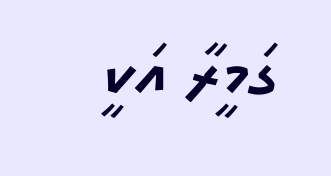ގަމީރާ އަކީ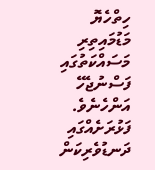ހިތްހެޔޮ މަޑުމައިތިރި މަސައްކަތުގައި ފަސްނުޖެހޭ އަންހެނެވެ.
ފަޅުރަށެއްގައި ދަނޑުވެރިކަން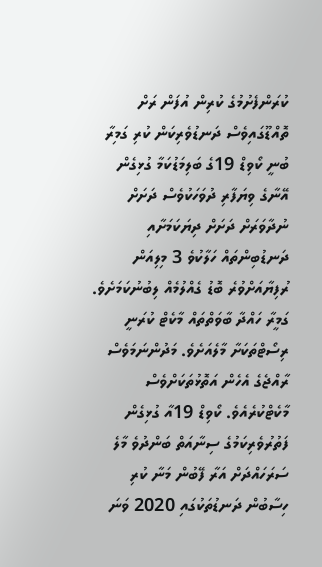ކުރަންފެށުމުގެ ކުރިން އުފަން ރަށް ތޮއްޑޫގައިވެސް ދަނޑުވެރިކަން ކުރި ގަމިރާ ބުނީ ކޯވިޑް 19ގެ ބަލިމަޑުކަމާ ގުޅިގެން އޭނާގެ ވިޔަފާރި ދުވަހަކުވެސް ދަށަށް ނުދާވަރަށް ދަށަށް ދިޔަކަމަށާއި ދަނޑުބިންތައް ހަލާކުވެ 3 މިލިއަން ރުފިޔާއަށްވުރެ ބޮޑު ގެއްލުމެއް ލިބުނުކަމަށެވެ.
ގަމީރާ ހައްދާ ބާވަތްތައް މާކެޓް ކުރަނީ ރިސޯޓްތަކަށާ މާލެއަށެވެ. މަދުންނަމަވެސް ރާއްޖެގެ އެހެން އަތޮޅުތަކަށްވެސް މާކެޓްކުރެއެވެ. ކޯވިޑް 19އާ ގުޅިގެން ފަތުރުވެރިކަމުގެ ސިނާއަތް ބަންދުވެ މާލެ ސަރަހައްދަށް އަރާ ފޭބުން މަނާ ކުރި ހިސާބުން ދަނޑުތަކުގައި 2020 ވަނަ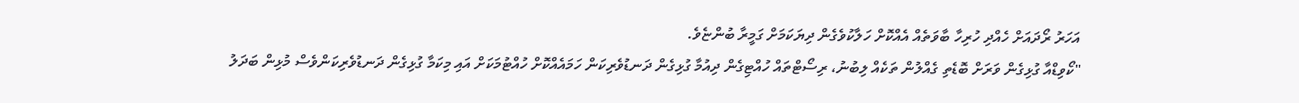އަހަރު ރޯދައަށް ހެއްދި ހުރިހާ ބާވަތެއް އެއްކޮށް ހަލާކުވެގެން ދިޔަކަމަށް ގަމީރާ ބުންޏެވެ.
"ކޯވިޑްއާ ގުޅިގެން ވަރަށް ބޮޑެތި ގެއްލުން ތަކެއް ލިބުނު، ރިސޯޓްތައް ހުއްޓިގެން ދިއުމާ ގުޅިގެން ދަނޑުވެރިކަން ހަމައެއްކޮށް ހުއްޓުމަކަށް އައި މިކަމާ ގުޅިގެން ދަނޑުވެރިކަންވެސް މުޅިން ބަދަލު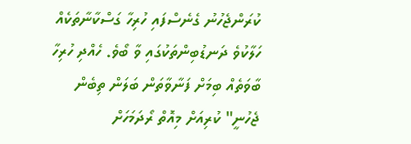ކުރަންޖެހުނު ގެނެސްފައި ހުރިހާ ގަސްކާނާތަކެއް ހަލާކުވެ ދަނޑުބިންތަކުގައި ވާ ބޯވެ. ހެއްދި ހުރިހާ ބާވަތެއް ބިމަށް ފަނާވާތަން ބަލަން ތިބެން ޖެހުނީ" ކުރިއަށް މިއޮތް ރޯދަމަހަށް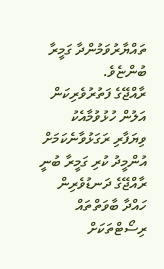ތައްޔާރުވަމުންދާ ގަމީރާ ބުންޏެވެ.
ރާއްޖޭގެ ފަތުރުވެރިކަން އަލުން ހުޅުވުމާއެކު ވިޔަފާރި ރަގަޅުވާނެކަމަށް އުންމީދު ކުރި ގަމީރާ ބުނީ ރާއްޖޭގެ ދަނޑުވެރިން ހައްދާ ބާވަތްތައް ރިސޯޓްތަކަށް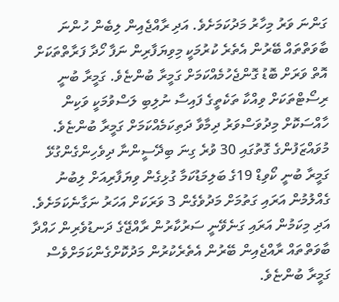ގަންނަ ވަރު މިހާރު މަދުކަމަށެވެ. އަދި ރާއްޖެއިން ލިބެން ހުންނަ ބާވަތްތައް ބޭރުން އެތެރެ ކުރުމަކީ މިވިޔަފާރިން ނަފާ ހޯދާ ފަރާތްތަކަށް އޮތް ވަރަށް ބޮޑު ގޮންޖެހުމެއްކަމަށް ގަމީރާ ބުންޏެވެ. ގަމީރާ ބުނީ ރިސޯޓްތަކަށް ވިއްކާ ތަކެތީގެ ފައިސާ ނުލިބި ލަސްވުމަކީ ވަކިން ހާއްސަކޮށް މިދުވަސްވަރު ދިމާވާ ދަތިކަމެއްކަމަށް ގަމީރާ ބުންޏެވެ.
މުވައްޒަފުންގެ ގޮތުގައި 30 ވުރެ ގިނަ ބިދޭސީންނާ ދިވެހިންގެންގުޅޭ ގަމީރާ ބުނީ ކޯވިޑް 19ގެ ބަލިމަޑުކަމާ ގުޅިގެން ވިޔަފާރިއަށް ލިބުނު ގެއްލުމުން އަރައި ގަތުމަށް މަދުވެގެން 3 ވަރަކަށް އަހަރު ނަގާނެކަމަށެވެ. އަދި މިކަމުން އަރައި ގަނެވޭނީ ސަރުކާރުން ރާއްޖޭގެ ދަނޑުވެރިން ހައްދާ ބާވަތްތައް ރާއްޖެއިން ބޭރުން އެތެރެކުރުން މަދުކޮށްގެންކަމަށްވެސް ގަމީރާ ބުންޏެވެ.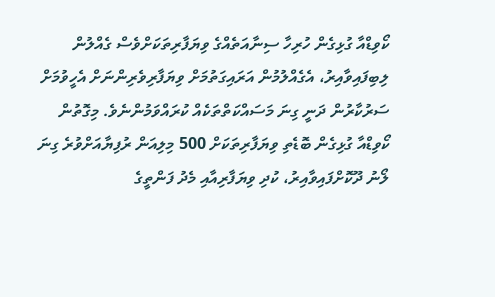ކޯވިޑްއާ ގުޅިގެން ހުރިހާ ސިނާއަތެއްގެ ވިޔަފާރިތަކަށްވެސް ގެއްލުން ލިބިފައިވާއިރު، އެގެއްލުމުން އަރައިގަތުމަށް ވިޔަފާރިވެރިންނަށް އެހީވުމަށް ސަރުކާރުން ދަނީ ގިނަ މަސައްކަތްތަކެއް ކުރައްވަމުންނެވެ. މިގޮތުން ކޯވިޑްއާ ގުޅިގެން ބޮޑެތި ވިޔަފާރިތަކަށް 500 މިލިއަން ރުފިޔާއަށްވުރެ ގިނަ ލޯނު ދޫކޮށްފައިވާއިރު، ކުދި ވިޔަފާރިއާއި މެދު ފަންތީގެ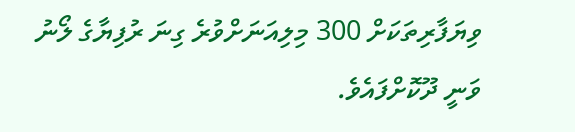ވިޔަފާރިތަކަށް 300 މިލިއަނަށްވުރެ ގިނަ ރުފިޔާގެ ލޯނު ވަނީ ދޫކޮށްފައެވެ.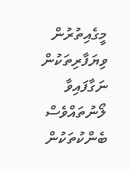މީގެއިތުރުން ވިޔަފާރިތަކުން ނަގާފައިވާ ލޯނުތައްވެސް ބެންކުތަކުން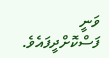ވަނީ ފަސްކޮށްދީފައެވެ.